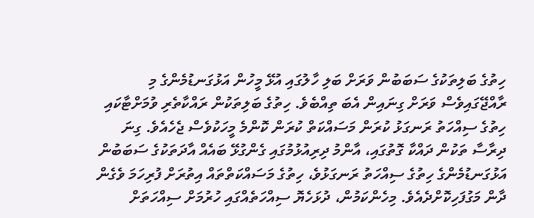ހިތުގެ ބަލިތަކުގެ ސަބަބުން ވަރަށް ބަލި ހާލުގައި އުޅޭ މީހުން އަޅުގަނޑުމެންގެ މި ރާއްޖޭގައިވެސް ވަރަށް ގިނައިން އެބަ ތިއްބެވެ. ހިތުގެ ބަލިތަކުން ރައްކާތެރި ވުމަށްޓާކައި ހިތުގެ ސިއްހަތު ރަނގަޅު ކުރަން މަސައްކަތް ކުރަން ކޮންމެ މީހަކުވެސް ޖެހެއެވެ. ގިނަ ދިރާސާ ތަކުން ދައްކާ ގޮތުގައި، އާންމު ދިރިއުޅުމުގައި ގެންގުޅޭ ބައެއް އާދަތަކުގެ ސަބަބުން އަޅުގަނޑުމެންގެ ހިތުގެ ސިއްހަތު ރަނގަޅުވެ، ހިތުގެ މަސައްކަތްތައް އިތުރަށް ފުރިހަމަ ވެގެން ދާން މަގުފަހިކޮށްދެއެވެ. މިހެންކަމުން، ދުޅަހެޔޮ ސިއްހަތެއްގައި ހުރުމަށް ސިއްހަތަށް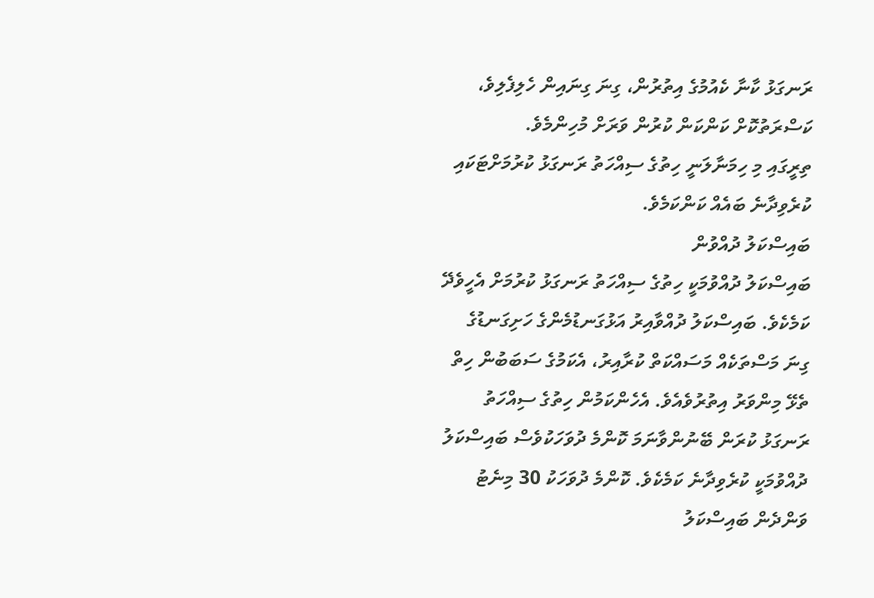ރަނގަޅު ކާނާ ކެއުމުގެ އިތުރުން، ގިނަ ގިނައިން ހެލިފެލިވެ، ކަސްރަތުކޮށް ކަންކަން ކުރުން ވަރަށް މުހިންމެވެ.
ތިރީގައި މި ހިމަނާލަނީ ހިތުގެ ސިއްހަތު ރަނގަޅު ކުރުމަށްޓަކައި ކުރެވިދާނެ ބައެއް ކަންކަމެވެ.
ބައިސްކަލު ދުއްވުން
ބައިސްކަލު ދުއްވުމަކީ ހިތުގެ ސިއްހަތު ރަނގަޅު ކުރުމަށް އެހީވެދޭ ކަމެކެވެ. ބައިސްކަލު ދުއްވާއިރު އަޅުގަނޑުމެންގެ ހަށިގަނޑުގެ ގިނަ މަސްތަކެއް މަސައްކަތް ކުރާއިރު، އެކަމުގެ ސަބަބުން ހިތް ތެޅޭ މިންވަރު އިތުރުވެއެވެ. އެހެންކަމުން ހިތުގެ ސިއްހަތު ރަނގަޅު ކުރަން ބޭނުންވާނަމަ ކޮންމެ ދުވަހަކުވެސް ބައިސްކަލު ދުއްވުމަކީ ކުރެވިދާނެ ކަމެކެވެ. ކޮންމެ ދުވަހަކު 30 މިނެޓު ވަންދެން ބައިސްކަލު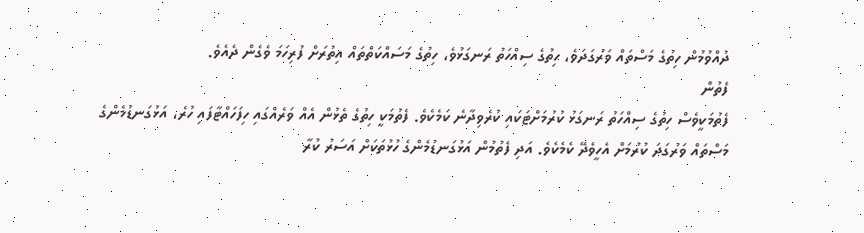ދުއްވުމުން ހިތުގެ މަސްތައް ވަރުގަދަވެ، ހިތުގެ ސިއްހަތު ރަނގަޅުވެ، ހިތުގެ މަސައްކަތްތައް އިތުރަށް ފުރިހަމަ ވެގެން ދެއެވެ.
ފެތުން
ފެތުމަކީވެސް ހިތުގެ ސިއްހަތު ރަނގަޅު ކުރުމަށްޓަކައި ކުރެވިދާނެ ކަމެކެވެ. ފެތުމަކީ ހިތުގެ ތެޅުން އެއް ވަރެއްގައި ހިފަހައްޓާފައި ހުރެ، އަޅުގަނޑުމެންގެ މަސްތައް ވަރުގަދަ ކުރުމަށް އެހީވެދޭ ކެމެކެވެ. އަދި ފެތުމުން އަޅުގަނޑުމެންގެ ހުޅުތަކަށް އަސަރު ކުރާ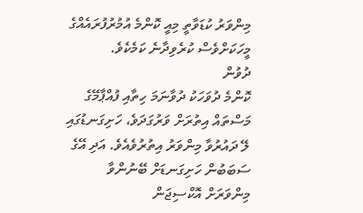މިންވަރު ކުޑަވާތީ މިއީ ކޮންމެ އުމުރުފުރައެއްގެ މީހަކަށްވެސް ކުރެވިދާނެ ކަމެކެވެ.
ދުވުން
ކޮންމެ ދުވަހަކު ދުވާނަމަ ހިތާއި ފުއްޕާމޭގެ މަސްތައް އިތުރަށް ވަރުގަދަވެ، ހަށިގަނޑުގައި ލޭ ދައުރުވާ މިންވަރު އިތުރުވެއެވެ. އަދި އޭގެ ސަބަބުން ހަށިގަނޑަށް ބޭނުންވާ މިންވަރަށް އޮކްސިޖަން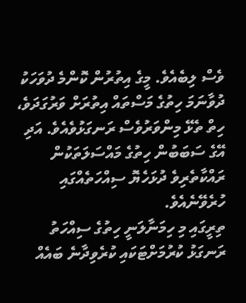ވެސް ލިބެއެވެ. މީގެ އިތުރުން ކޮންމެ ދުވަހަކު ދުވާނަމަ ހިތުގެ މަސްތައް އިތުރަށް ވަރުގަދަވެ، ހިތް ތެޅޭ މިންވަރުވެސް ރަނގަޅުވެއެވެ. އަދި އޭގެ ސަބަބުން ހިތުގެ މައްސަލަތަކުން ރައްކާތެރިވެ ދުޅަހެޔޮ ސިއްހަތެއްގައި ހުރެވޭނެއެވެ.
ތިރީގައި މި ހިމަނާލަނީ ހިތުގެ ސިއްހަތު ރަނގަޅު ކުރުމަށްޓަކައި ކުރެވިދާނެ ބައެއް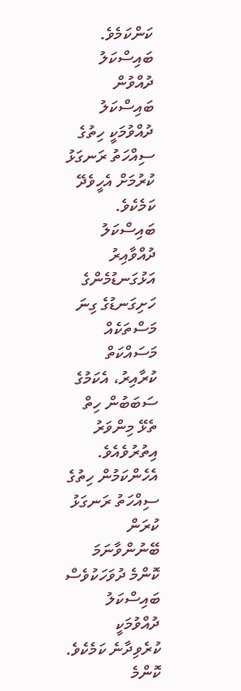ކަންކަމެވެ.
ބައިސްކަލު ދުއްވުން
ބައިސްކަލު ދުއްވުމަކީ ހިތުގެ ސިއްހަތު ރަނގަޅު ކުރުމަށް އެހީވެދޭ ކަމެކެވެ. ބައިސްކަލު ދުއްވާއިރު އަޅުގަނޑުމެންގެ ހަށިގަނޑުގެ ގިނަ މަސްތަކެއް މަސައްކަތް ކުރާއިރު، އެކަމުގެ ސަބަބުން ހިތް ތެޅޭ މިންވަރު އިތުރުވެއެވެ. އެހެންކަމުން ހިތުގެ ސިއްހަތު ރަނގަޅު ކުރަން ބޭނުންވާނަމަ ކޮންމެ ދުވަހަކުވެސް ބައިސްކަލު ދުއްވުމަކީ ކުރެވިދާނެ ކަމެކެވެ. ކޮންމެ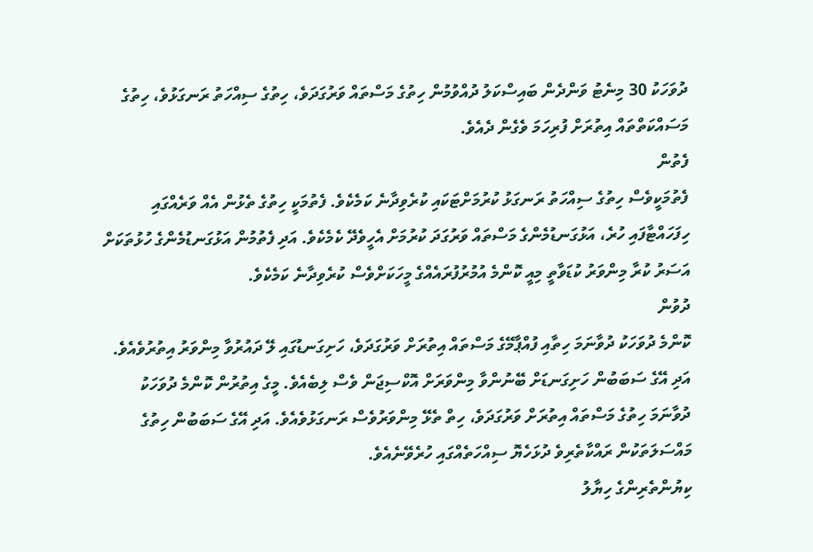ދުވަހަކު 30 މިނެޓު ވަންދެން ބައިސްކަލު ދުއްވުމުން ހިތުގެ މަސްތައް ވަރުގަދަވެ، ހިތުގެ ސިއްހަތު ރަނގަޅުވެ، ހިތުގެ މަސައްކަތްތައް އިތުރަށް ފުރިހަމަ ވެގެން ދެއެވެ.
ފެތުން
ފެތުމަކީވެސް ހިތުގެ ސިއްހަތު ރަނގަޅު ކުރުމަށްޓަކައި ކުރެވިދާނެ ކަމެކެވެ. ފެތުމަކީ ހިތުގެ ތެޅުން އެއް ވަރެއްގައި ހިފަހައްޓާފައި ހުރެ، އަޅުގަނޑުމެންގެ މަސްތައް ވަރުގަދަ ކުރުމަށް އެހީވެދޭ ކެމެކެވެ. އަދި ފެތުމުން އަޅުގަނޑުމެންގެ ހުޅުތަކަށް އަސަރު ކުރާ މިންވަރު ކުޑަވާތީ މިއީ ކޮންމެ އުމުރުފުރައެއްގެ މީހަކަށްވެސް ކުރެވިދާނެ ކަމެކެވެ.
ދުވުން
ކޮންމެ ދުވަހަކު ދުވާނަމަ ހިތާއި ފުއްޕާމޭގެ މަސްތައް އިތުރަށް ވަރުގަދަވެ، ހަށިގަނޑުގައި ލޭ ދައުރުވާ މިންވަރު އިތުރުވެއެވެ. އަދި އޭގެ ސަބަބުން ހަށިގަނޑަށް ބޭނުންވާ މިންވަރަށް އޮކްސިޖަން ވެސް ލިބެއެވެ. މީގެ އިތުރުން ކޮންމެ ދުވަހަކު ދުވާނަމަ ހިތުގެ މަސްތައް އިތުރަށް ވަރުގަދަވެ، ހިތް ތެޅޭ މިންވަރުވެސް ރަނގަޅުވެއެވެ. އަދި އޭގެ ސަބަބުން ހިތުގެ މައްސަލަތަކުން ރައްކާތެރިވެ ދުޅަހެޔޮ ސިއްހަތެއްގައި ހުރެވޭނެއެވެ.
ކިޔުންތެރިންގެ ހިޔާލު